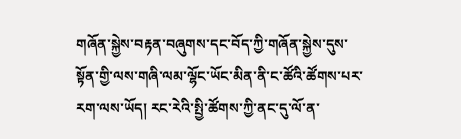གཞོན་སྐྱེས་བརྟན་བཞུགས་དང་བོད་ཀྱི་གཞོན་སྐྱེས་དུས་སྟོན་གྱི་ལས་གཞི་ལམ་ལྷོང་ཡོང་མིན་ནི་ང་ཚོའི་ཚོགས་པར་རག་ལས་ཡོད། རང་རེའི་སྤྱི་ཚོགས་ཀྱི་ནང་དུ་ལོ་ན་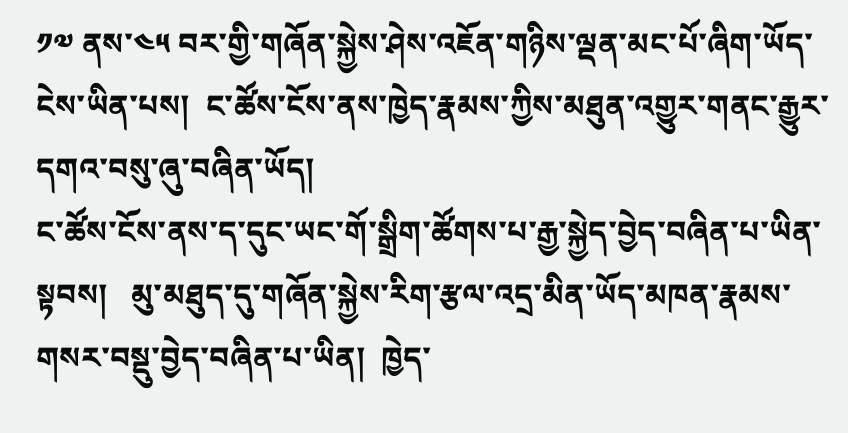༡༧ ནས་༤༥ བར་གྱི་གཞོན་སྐྱེས་ཤེས་འཇོན་གཉིས་ལྡན་མང་པོ་ཞིག་ཡོད་ངེས་ཡིན་པས།  ང་ཚོས་ངོས་ནས་ཁྱེད་རྣམས་ཀྱིས་མཐུན་འགྱུར་གནང་རྒྱུར་དགའ་བསུ་ཞུ་བཞིན་ཡོད།
ང་ཚོས་ངོས་ནས་ད་དུང་ཡང་གོ་སྒྲིག་ཚོགས་པ་རྒྱ་སྐྱེད་བྱེད་བཞིན་པ་ཡིན་སྟབས།   མུ་མཐུད་དུ་གཞོན་སྐྱེས་རིག་རྩལ་འདྲ་མིན་ཡོད་མཁན་རྣམས་གསར་བསྡུ་བྱེད་བཞིན་པ་ཡིན།  ཁྱེད་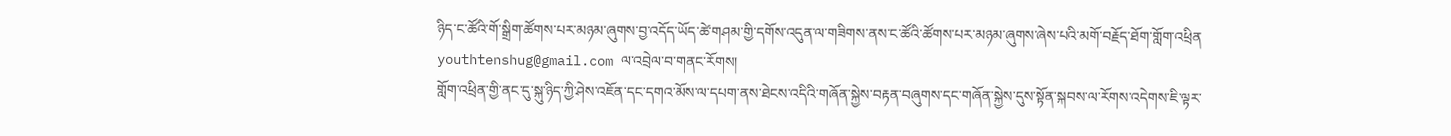ཉིད་ང་ཚོའི་གོ་སྒྲིག་ཚོགས་པར་མཉམ་ཞུགས་བྱ་འདོད་ཡོད་ཚེ་གཤམ་གྱི་དགོས་འདུན་ལ་གཟིགས་ནས་ང་ཚོའི་ཚོགས་པར་མཉམ་ཞུགས་ཞེས་པའི་མགོ་བརྗོད་ཐོག་གློག་འཕྲིན youthtenshug@gmail.com ལ་འབྲེལ་བ་གནང་རོགས།
གློག་འཕྲིན་གྱི་ནང་དུ་སྐུ་ཉིད་ཀྱི་ཤེས་འཇོན་དང་དགའ་མོས་ལ་དཔག་ནས་ཐེངས་འདིའི་གཞོན་སྐྱེས་བརྟན་བཞུགས་དང་གཞོན་སྐྱེས་དུས་སྟོན་སྐབས་ལ་རོགས་འདེགས་ཇི་ལྟར་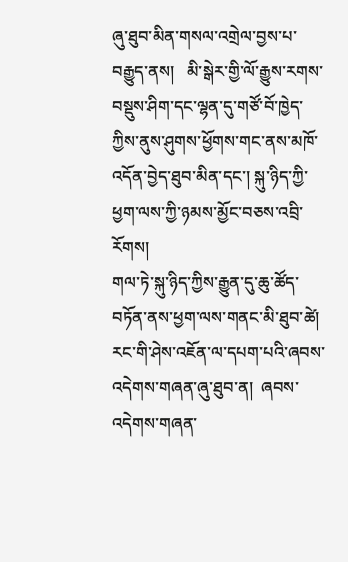ཞུ་ཐུབ་མིན་གསལ་འགྲེལ་བྱས་པ་བརྒྱུད་ནས།   མི་སྒེར་གྱི་ལོ་རྒྱུས་རགས་བསྡུས་ཤིག་དང་ལྷན་དུ་གཙོ་བོ་ཁྱེད་ཀྱིས་ནུས་ཤུགས་ཕྱོགས་གང་ནས་མཁོ་འདོན་བྱེད་ཐུབ་མིན་དང་། སྐུ་ཉིད་ཀྱི་ཕྱག་ལས་ཀྱི་ཉམས་མྱོང་བཅས་འབྲི་རོགས།
གལ་ཏེ་སྐུ་ཉིད་ཀྱིས་རྒྱུན་དུ་ཆུ་ཚོད་བཏོན་ནས་ཕྱག་ལས་གནང་མི་ཐུབ་ཚེ།   རང་གི་ཤེས་འཇོན་ལ་དཔག་པའི་ཞབས་འདེགས་གཞན་ཞུ་ཐུབ་ན།  ཞབས་འདེགས་གཞན་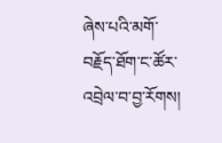ཞེས་པའི་མགོ་བརྗོད་ཐོག་ང་ཚོར་འབྲེལ་བ་བྱ་རོགས།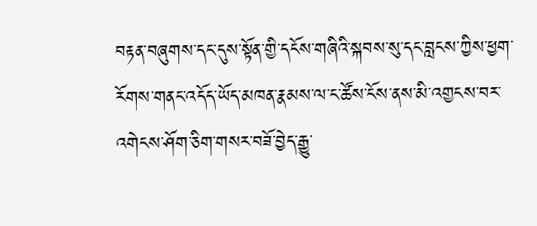བརྟན་བཞུགས་དང་དུས་སྟོན་གྱི་དངོས་གཞིའི་སྐབས་སུ་དང་བླངས་ཀྱིས་ཕྱག་རོགས་གནང་འདོད་ཡོད་མཁན་རྣམས་ལ་ང་ཚོས་ངོས་ནས་མི་འགྱངས་བར་འགེངས་ཤོག་ཅིག་གསར་བཟོ་བྱེད་རྒྱུ་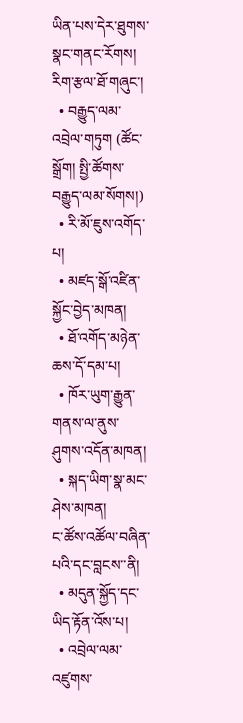ཡིན་པས་དེར་ཐུགས་སྣང་གནང་རོགས།
རིག་རྩལ་ཐོ་གཞུང་།
  • བརྒྱུད་ལམ་འབྲེལ་གཏུག (ཚོང་སྒྲོག། སྤྱི་ཚོགས་བརྒྱུད་ལམ་སོགས།)
  • རི་མོ་ཇུས་འགོད་པ།
  • མཛད་སྒོ་འཛིན་སྐྱོང་བྱེད་མཁན།
  • ཐོ་འགོད་མཉེན་ཆས་དོ་དམ་པ།
  • ཁོར་ཡུག་རྒྱུན་གནས་ལ་ནུས་ཤུགས་འདོན་མཁན།
  • སྐད་ཡིག་སྣ་མང་ཤེས་མཁན།
ང་ཚོས་འཚོལ་བཞིན་པའི་དང་བླངས་་ནི།
  • མདུན་སྐྱོད་དང་ཡིད་རྟོན་འོས་པ།
  • འབྲེལ་ལམ་འཛུགས་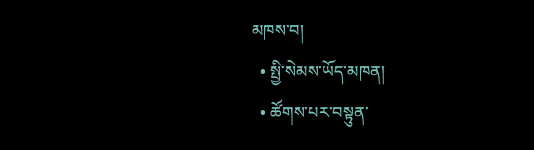མཁས་བ།
  • སྤྱི་སེམས་ཡོད་མཁན།
  • ཚོགས་པར་བསྟུན་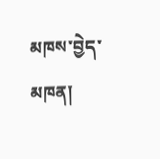མཁས་བྱེད་མཁན།